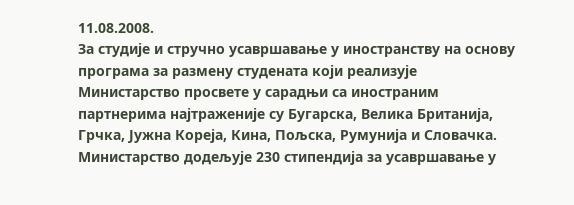11.08.2008.
За студије и стручно усавршавање у иностранству на основу програма за размену студената који реализује Министарство просвете у сарадњи са иностраним партнерима најтраженије су Бугарска, Велика Британија, Грчка, Јужна Кореја, Кина, Пољска, Румунија и Словачка.
Министарство додељује 230 стипендија за усавршавање у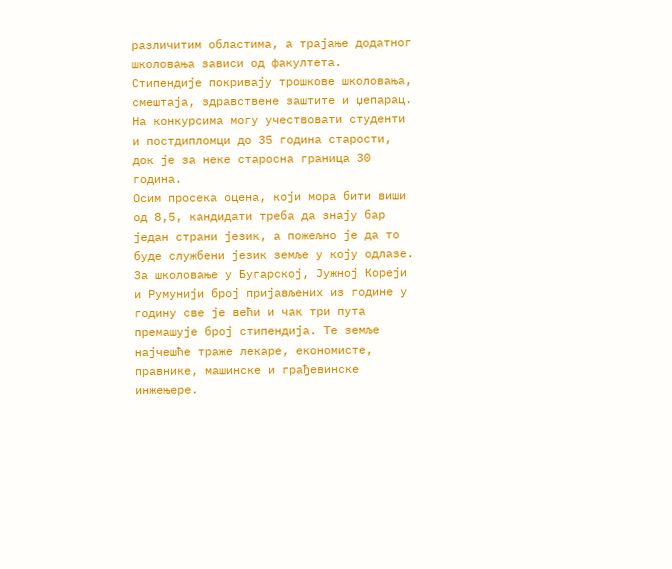различитим областима, а трајање додатног школовања зависи од факултета.
Стипендије покривају трошкове школовања, смештаја, здравствене заштите и џепарац. На конкурсима могу учествовати студенти и постдипломци до 35 година старости, док је за неке старосна граница 30 година.
Осим просека оцена, који мора бити виши од 8,5, кандидати треба да знају бар један страни језик, а пожељно је да то буде службени језик земље у коју одлазе.
За школовање у Бугарској, Јужној Кореји и Румунији број пријављених из године у годину све је већи и чак три пута премашује број стипендија. Те земље најчешће траже лекаре, економисте, правнике, машинске и грађевинске инжењере.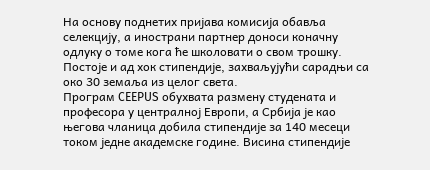На основу поднетих пријава комисија обавља селекцију, а инострани партнер доноси коначну одлуку о томе кога ће школовати о свом трошку. Постоје и ад хок стипендије, захваљујући сарадњи са око 30 земаља из целог света.
Програм CEEPUS обухвата размену студената и професора у централној Европи, а Србија је као његова чланица добила стипендије за 140 месеци током једне академске године. Висина стипендије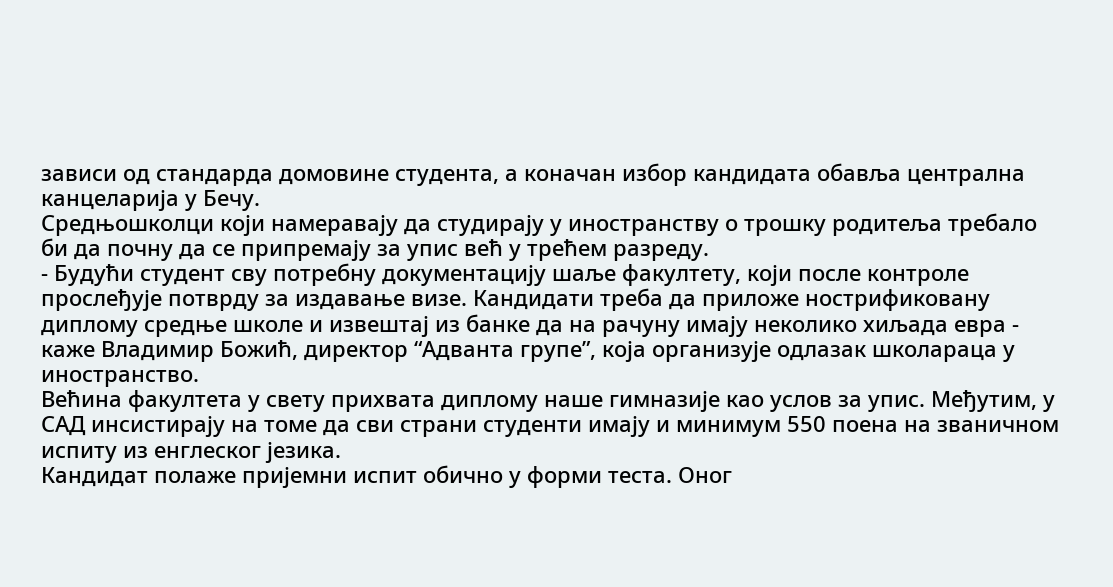зависи од стандарда домовине студента, а коначан избор кандидата обавља централна канцеларија у Бечу.
Средњошколци који намеравају да студирају у иностранству о трошку родитеља требало би да почну да се припремају за упис већ у трећем разреду.
- Будући студент сву потребну документацију шаље факултету, који после контроле прослеђује потврду за издавање визе. Кандидати треба да приложе нострификовану диплому средње школе и извештај из банке да на рачуну имају неколико хиљада евра - каже Владимир Божић, директор “Адванта групе”, која организује одлазак школараца у иностранство.
Већина факултета у свету прихвата диплому наше гимназије као услов за упис. Међутим, у САД инсистирају на томе да сви страни студенти имају и минимум 550 поена на званичном испиту из енглеског језика.
Кандидат полаже пријемни испит обично у форми теста. Оног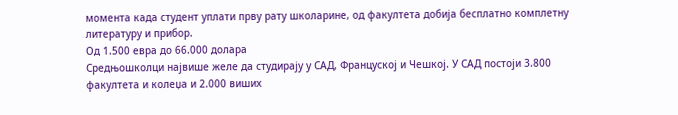момента када студент уплати прву рату школарине, од факултета добија бесплатно комплетну литературу и прибор.
Од 1.500 евра до 66.000 долара
Средњошколци највише желе да студирају у САД, Француској и Чешкој. У САД постоји 3.800 факултета и колеџа и 2.000 виших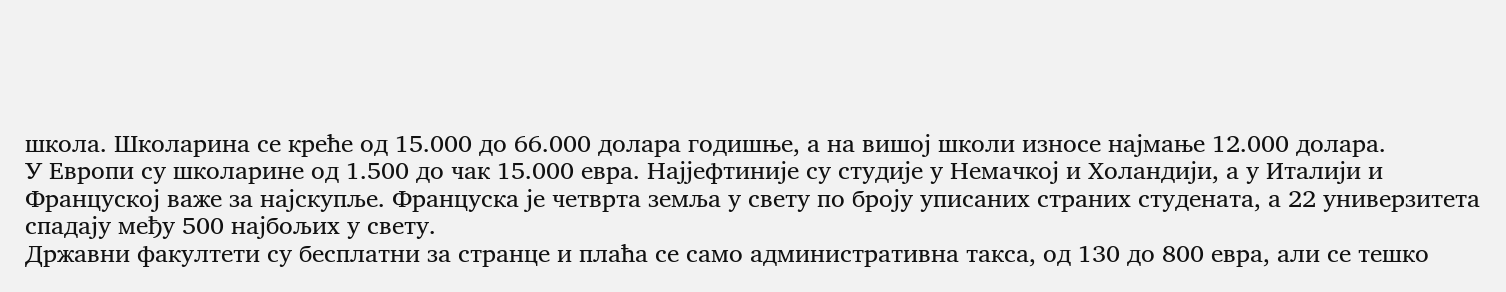школа. Школарина се креће од 15.000 до 66.000 долара годишње, а на вишој школи износе најмање 12.000 долара.
У Европи су школарине од 1.500 до чак 15.000 евра. Најјефтиније су студије у Немачкој и Холандији, а у Италији и Француској важе за најскупље. Француска је четврта земља у свету по броју уписаних страних студената, а 22 универзитета спадају међу 500 најбољих у свету.
Државни факултети су бесплатни за странце и плаћа се само административна такса, од 130 до 800 евра, али се тешко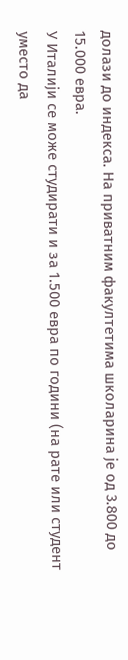долази до индекса. На приватним факултетима школарина је од 3.800 до 15.000 евра.
У Италији се може студирати и за 1.500 евра по години (на рате или студент уместо да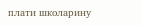плати школарину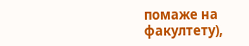помаже на факултету),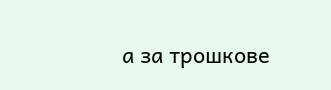а за трошкове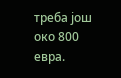треба још око 800 евра.